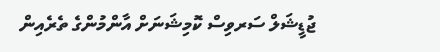ޖުޑީޝަލް ސަރވިސް ކޮމިޝަނަށް އާންމުންގެ ތެރެއިން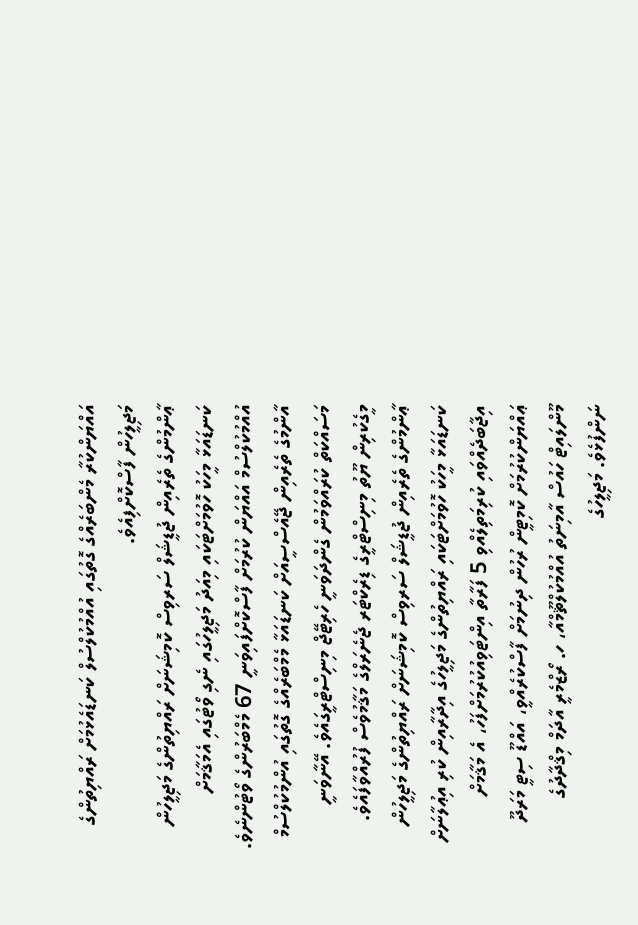އައްޔަންކުރާ މެންބަރެއްގެ ގޮތުގައި އުއްމުކުލްސުލް ކަނޑައެޅުމަށް ރައްޔިތުންގެ މަޖިލީހުން ފާސްކޮށްފިއެވެ.
ޢާންމުންގެ ތެރެއިން ޖުޑީޝަލް ސަރވިސް ކޮމިޝަނަށް ރައްޔިތުންގެ މަޖިލީހުން ކަނޑައަޅާ މީހަކު ހޮވުމަށްޓަކައި މިއަދު މަޖިލީހުގައި ނެގި ވޯޓުގައި އެމަޤާމަށް އުއްމުކުލްސުމް އައްޔަން ކުރުމަށް ފާސްކޮށްފައިވަނީ 67 މެމްބަރުންގެ ވޯޓުންނެވެ.
އާންމުގެ ތެރެއިން ޖޭއެސްސީއަށް ކަނޑައަޅާ މެމްބަރެއްގެ ގޮތުގައި އުންމުކުލްސުމް މަސައްކަތް ކުރައްވަމުން ގެންދަވަނީ ހެރިޓޭޖް މިނިސްޓްރީގައެވެ. އޭނާވަނީ މީގެކުރިން ޔޫތު މިނިސްޓްރީގެ ޑިރެކްޓަރ ޖެނެރަލްގެ މަޤާމުވެސް ފުރުއްވާފައެވެ.
ޢާންމުންގެ ތެރެއިން ޖުޑީޝަލް ސަރވިސް ކޮމިޝަނަށް ރައްޔިތުންގެ މަޖިލީހުން ކަނޑައަޅާ މީހަކު ހޮވުމަށްޓަކައި ރައްޔިތުންގެ މަޖިލީހުގެ އިދާރާއިން ކުރި އިޢުލާނަށް އިޖާބަދެއްވައި ކުރިމަތިލެއްވި 5 ފަރާތާ އިންޓަވިއުކުރުމަށްފަހު، އެ މަޤާމަށް ޢައްޔަންކުރުމަށް ކޮމިޓީން ރުހުން ދިނުމަށް ފާސްކުރެއްވީ، އައްޑޫ ސިޓީ މަރަދޫ މޫންލައިޓް ހައުސް އާމިނަތު އުއްމުކުލްޘޫމްއާ، ހ. ރޯޒްމެރީ އާދަމް މިޤްދާދުގެ ނަންފުޅެވެ. މަޖިލީހުގެ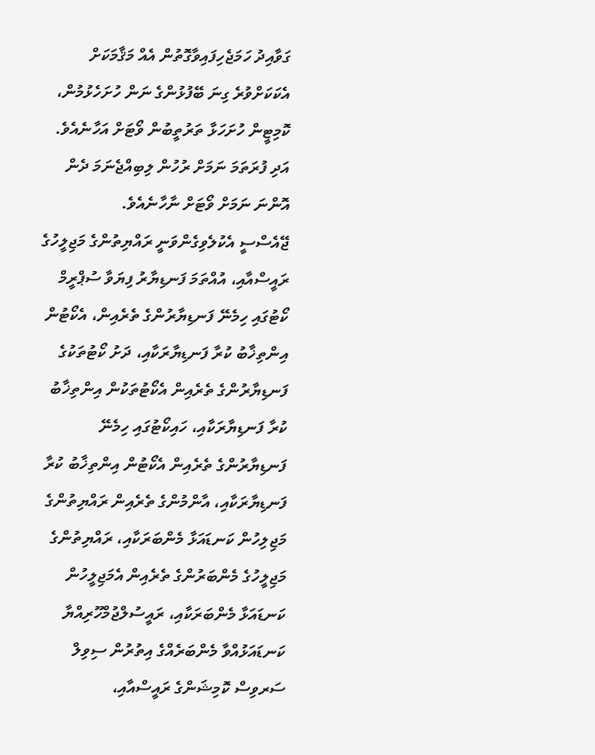ގަވާއިދު ހަމަޖެހިފައިވާގޮތުން އެއް މަޤާމަކަށް އެކަކަށްވުރެ ގިނަ ބޭފުޅުންގެ ނަން ހުށަހެޅުމުން، ކޮމިޓީން ހުށަހަޅާ ތަރުތީބުން ވޯޓަށް އަހާނެއެވެ. އަދި ފުރަތަމަ ނަމަށް ރުހުން ލިބިއްޖެނަމަ ދެން އޮންނަ ނަމަށް ވޯޓަށް ނާހާނެއެވެ.
ޖޭއެސްސީ އެކުލެވިގެންވަނީ ރައްޔިތުންގެ މަޖިލީހުގެ ރައީސްއާއި، އުއްތަމަ ފަނޑިޔާރު ފިޔަވާ ސުޕްރީމް ކޯޓުގައި ހިމެނޭ ފަނޑިޔާރުންގެ ތެރެއިން، އެކޯޓުން އިންތިޚާބު ކުރާ ފަނޑިޔާރަކާއި، ދަށު ކޯޓުތަކުގެ ފަނޑިޔާރުންގެ ތެރެއިން އެކޯޓުތަކުން އިންތިޚާބު ކުރާ ފަނޑިޔާރަކާއި، ހައިކޯޓުގައި ހިމެނޭ ފަނޑިޔާރުންގެ ތެރެއިން އެކޯޓުން އިންތިޚާބު ކުރާ ފަނޑިޔާރަކާއި، އާންމުންގެ ތެރެއިން ރައްޔިތުންގެ މަޖިލިހުން ކަނޑައަޅާ މެންބަރަކާއި، ރައްޔިތުންގެ މަޖިލީހުގެ މެންބަރުންގެ ތެރެއިން އެމަޖިލީހުން ކަނޑައަޅާ މެންބަރަކާއި، ރައީސުލްޖުމްހޫރިއްޔާ ކަނޑައަޅުއްވާ މެންބަރެއްގެ އިތުރުން ސިވިލް ސަރވިސް ކޮމިޝަންގެ ރައީސްއާއި،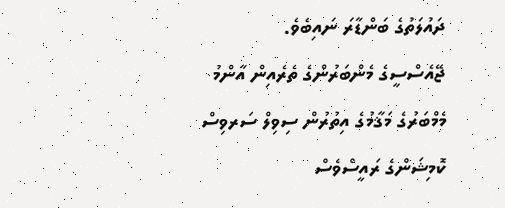ދައުލަތުގެ ބަންޑާރަ ނައިބެވެ.
ޖޭއެސްސީގެ މެންބަރުންގެ ތެރެއިން އާންމު މެމްބަރުގެ މަޤާމުގެ އިތުރުން ސިވިލް ސަރވިސް ކޮމިޝަންގެ ރައީސްވެސް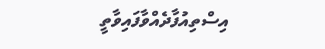އިސްތިއުފާދެއްވާފައިވާތީ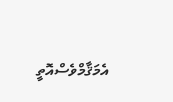އެމަޤާމްވެސްއޮތީ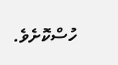ހުސްކޮށެވެ.